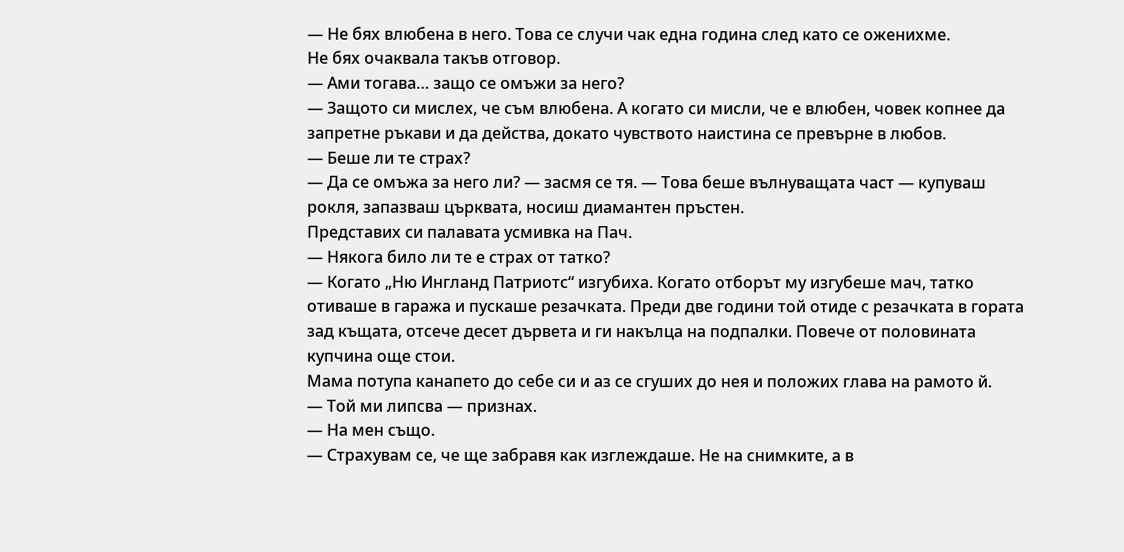— Не бях влюбена в него. Това се случи чак една година след като се оженихме.
Не бях очаквала такъв отговор.
— Ами тогава… защо се омъжи за него?
— Защото си мислех, че съм влюбена. А когато си мисли, че е влюбен, човек копнее да запретне ръкави и да действа, докато чувството наистина се превърне в любов.
— Беше ли те страх?
— Да се омъжа за него ли? — засмя се тя. — Това беше вълнуващата част — купуваш рокля, запазваш църквата, носиш диамантен пръстен.
Представих си палавата усмивка на Пач.
— Някога било ли те е страх от татко?
— Когато „Ню Ингланд Патриотс“ изгубиха. Когато отборът му изгубеше мач, татко отиваше в гаража и пускаше резачката. Преди две години той отиде с резачката в гората зад къщата, отсече десет дървета и ги накълца на подпалки. Повече от половината купчина още стои.
Мама потупа канапето до себе си и аз се сгуших до нея и положих глава на рамото й.
— Той ми липсва — признах.
— На мен също.
— Страхувам се, че ще забравя как изглеждаше. Не на снимките, а в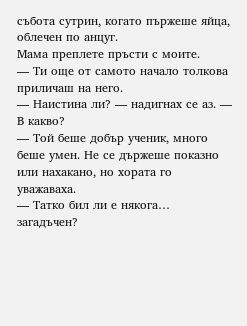събота сутрин, когато пържеше яйца, облечен по анцуг.
Мама преплете пръсти с моите.
— Ти още от самото начало толкова приличаш на него.
— Наистина ли? — надигнах се аз. — В какво?
— Той беше добър ученик, много беше умен. Не се държеше показно или нахакано, но хората го уважаваха.
— Татко бил ли е някога… загадъчен?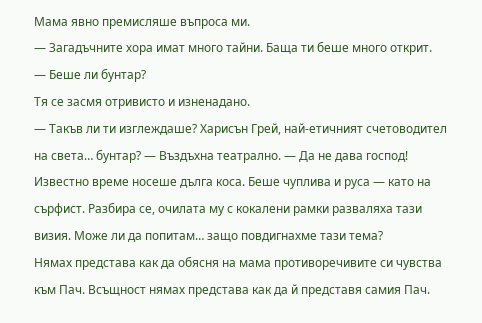Мама явно премисляше въпроса ми.
— Загадъчните хора имат много тайни. Баща ти беше много открит.
— Беше ли бунтар?
Тя се засмя отривисто и изненадано.
— Такъв ли ти изглеждаше? Харисън Грей, най-етичният счетоводител на света… бунтар? — Въздъхна театрално. — Да не дава господ! Известно време носеше дълга коса. Беше чуплива и руса — като на сърфист. Разбира се, очилата му с кокалени рамки разваляха тази визия. Може ли да попитам… защо повдигнахме тази тема?
Нямах представа как да обясня на мама противоречивите си чувства към Пач. Всъщност нямах представа как да й представя самия Пач.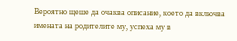Вероятно щеше да очаква описание, което да включва имената на родителите му, успеха му в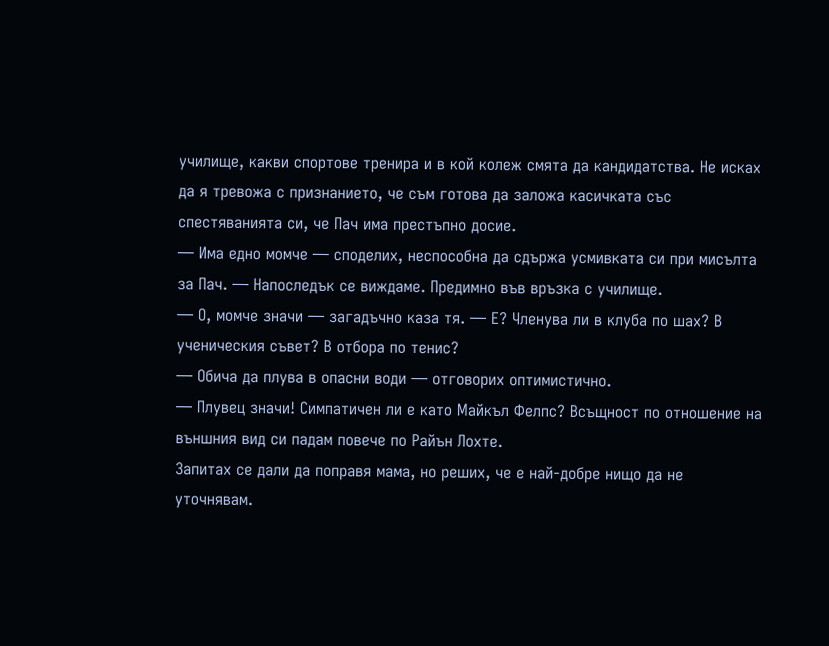училище, какви спортове тренира и в кой колеж смята да кандидатства. Не исках да я тревожа с признанието, че съм готова да заложа касичката със спестяванията си, че Пач има престъпно досие.
— Има едно момче — споделих, неспособна да сдържа усмивката си при мисълта за Пач. — Напоследък се виждаме. Предимно във връзка с училище.
— О, момче значи — загадъчно каза тя. — Е? Членува ли в клуба по шах? В ученическия съвет? В отбора по тенис?
— Обича да плува в опасни води — отговорих оптимистично.
— Плувец значи! Симпатичен ли е като Майкъл Фелпс? Всъщност по отношение на външния вид си падам повече по Райън Лохте.
Запитах се дали да поправя мама, но реших, че е най-добре нищо да не уточнявам.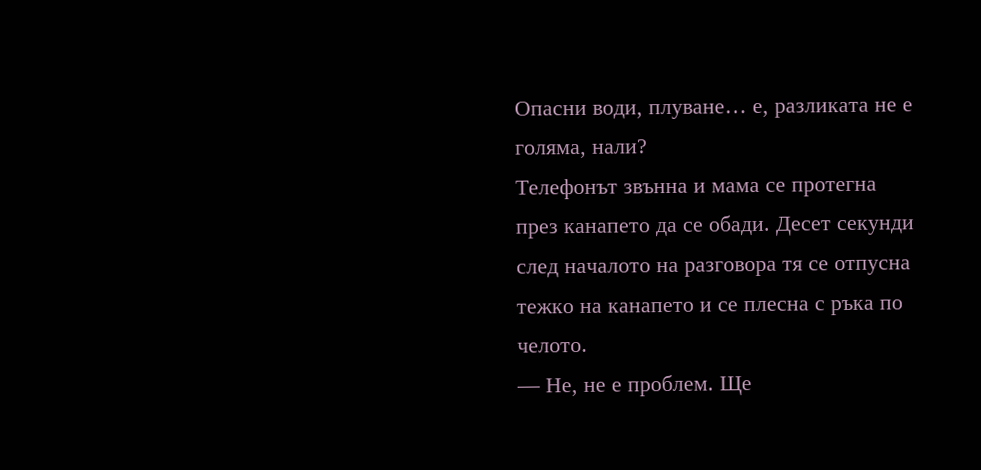Опасни води, плуване… е, разликата не е голяма, нали?
Телефонът звънна и мама се протегна през канапето да се обади. Десет секунди след началото на разговора тя се отпусна тежко на канапето и се плесна с ръка по челото.
— Не, не е проблем. Ще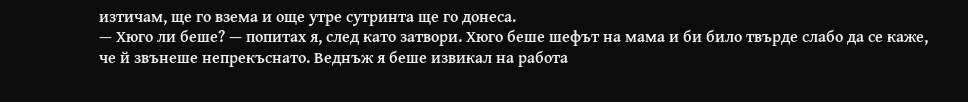изтичам, ще го взема и още утре сутринта ще го донеса.
— Хюго ли беше? — попитах я, след като затвори. Хюго беше шефът на мама и би било твърде слабо да се каже, че й звънеше непрекъснато. Веднъж я беше извикал на работа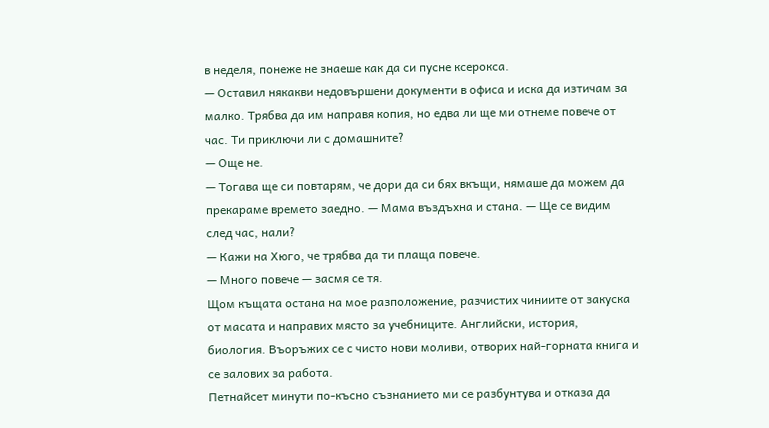в неделя, понеже не знаеше как да си пусне ксерокса.
— Оставил някакви недовършени документи в офиса и иска да изтичам за малко. Трябва да им направя копия, но едва ли ще ми отнеме повече от час. Ти приключи ли с домашните?
— Още не.
— Тогава ще си повтарям, че дори да си бях вкъщи, нямаше да можем да прекараме времето заедно. — Мама въздъхна и стана. — Ще се видим след час, нали?
— Кажи на Хюго, че трябва да ти плаща повече.
— Много повече — засмя се тя.
Щом къщата остана на мое разположение, разчистих чиниите от закуска от масата и направих място за учебниците. Английски, история, биология. Въоръжих се с чисто нови моливи, отворих най-горната книга и се залових за работа.
Петнайсет минути по-късно съзнанието ми се разбунтува и отказа да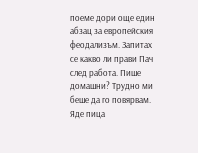поеме дори още един абзац за европейския феодализъм. Запитах се какво ли прави Пач след работа. Пише домашни? Трудно ми беше да го повярвам. Яде пица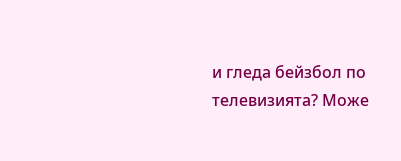и гледа бейзбол по телевизията? Може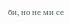би, но не ми се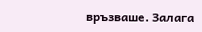връзваше. Залага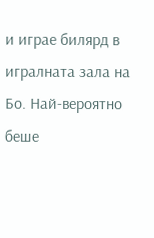и играе билярд в игралната зала на Бо. Най-вероятно беше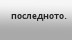последното.